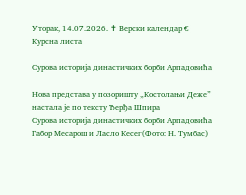Уторак, 14.07.2026. ✝ Верски календар € Курсна листа

Сурова историја династичких борби Арпадовића

Нова представа у позоришту „Костолањи Деже” настала је по тексту Ђерђа Шпира
Сурова историја династичких борби Арпадовића
Габор Месарош и Ласло Кесег(Фото: Н. Тумбас)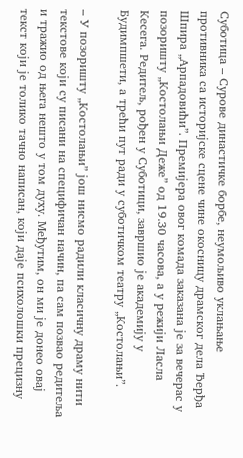Суботица – Сурове династичке борбе, неумољиво уклањање противника са историјске сцене чине окосницу драмског дела Ђерђа Шпира „Арпадовићи”. Премијера овог комада заказана је за вечерас у позоришту „Костолањи Деже” од 19.30 часова, а у режији Ласла Кесега. Редитељ, рођен у Суботици, завршио је академију у Будимпшети, а трећи пут ради у суботичком театру „Костолањи”.

– У позоришту „Костолањи” још нисмо радили класичну драму нити текстове који су писани на специфичан начин, па сам позвао редитеља и тражио од њега нешто у том духу. Међутим, он ми је донео овај текст који је толико тачно написан, који даје психолошки прецизну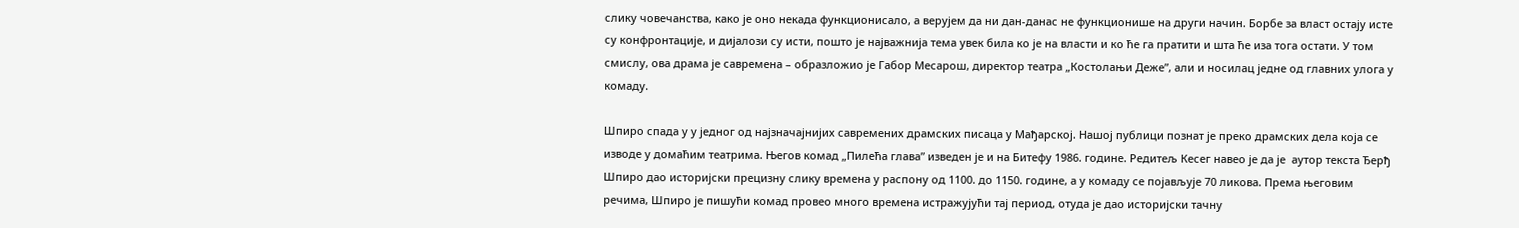слику човечанства, како је оно некада функционисало, а верујем да ни дан-данас не функционише на други начин. Борбе за власт остају исте су конфронтације, и дијалози су исти, пошто је најважнија тема увек била ко је на власти и ко ће га пратити и шта ће иза тога остати. У том смислу, ова драма је савремена – образложио је Габор Месарош, директор театра „Костолањи Деже”, али и носилац једне од главних улога у комаду.

Шпиро спада у у једног од најзначајнијих савремених драмских писаца у Мађарској. Нашој публици познат је преко драмских дела која се изводе у домаћим театрима. Његов комад „Пилећа глава” изведен је и на Битефу 1986. године. Редитељ Кесег навео је да је  аутор текста Ђерђ Шпиро дао историјски прецизну слику времена у распону од 1100. до 1150. године, а у комаду се појављује 70 ликова. Према његовим речима, Шпиро је пишући комад провео много времена истражујући тај период, отуда је дао историјски тачну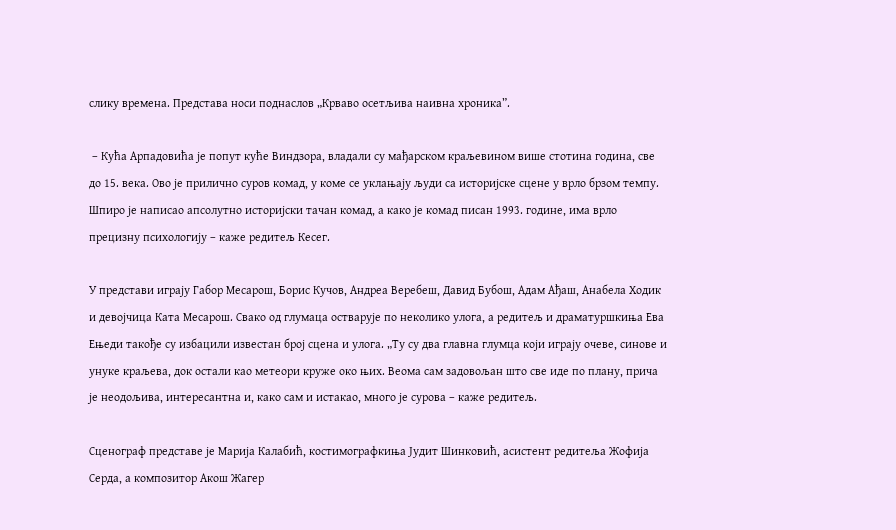слику времена. Представа носи поднаслов „Крваво осетљива наивна хроника”.

 – Кућа Арпадовића је попут куће Виндзора, владали су мађарском краљевином више стотина година, све до 15. века. Ово је прилично суров комад, у коме се уклањају људи са историјске сцене у врло брзом темпу. Шпиро је написао апсолутно историјски тачан комад, а како је комад писан 1993. године, има врло прецизну психологију – каже редитељ Кесег.

У представи играју Габор Месарош, Борис Кучов, Андреа Веребеш, Давид Бубош, Адам Ађаш, Анабела Ходик и девојчица Ката Месарош. Свако од глумаца остварује по неколико улога, а редитељ и драматуршкиња Ева Ењеди такође су избацили известан број сцена и улога. „Ту су два главна глумца који играју очеве, синове и унуке краљева, док остали као метеори круже око њих. Веома сам задовољан што све иде по плану, прича је неодољива, интересантна и, како сам и истакао, много је сурова – каже редитељ.

Сценограф представе је Марија Калабић, костимографкиња Јудит Шинковић, асистент редитеља Жофија Серда, а композитор Акош Жагер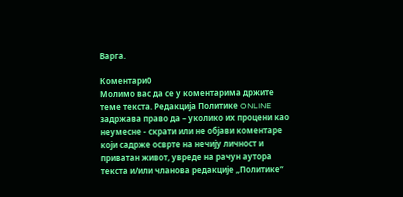Варга.

Коментари0
Молимо вас да се у коментарима држите теме текста. Редакција Политике ONLINE задржава право да – уколико их процени као неумесне - скрати или не објави коментаре који садрже осврте на нечију личност и приватан живот, увреде на рачун аутора текста и/или чланова редакције „Политике“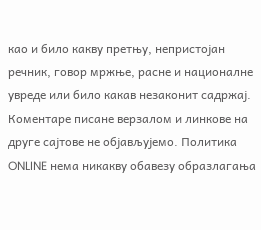као и било какву претњу, непристојан речник, говор мржње, расне и националне увреде или било какав незаконит садржај. Коментаре писане верзалом и линкове на друге сајтове не објављујемо. Политика ONLINE нема никакву обавезу образлагања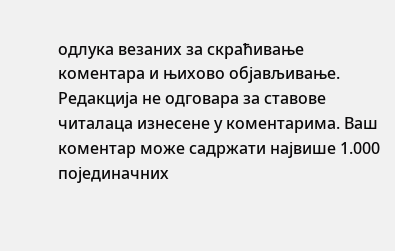одлука везаних за скраћивање коментара и њихово објављивање. Редакција не одговара за ставове читалаца изнесене у коментарима. Ваш коментар може садржати највише 1.000 појединачних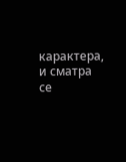карактера, и сматра се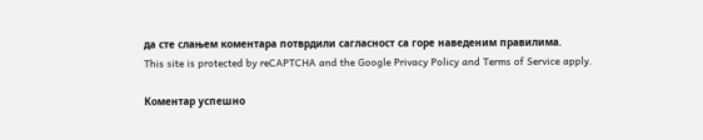да сте слањем коментара потврдили сагласност са горе наведеним правилима.
This site is protected by reCAPTCHA and the Google Privacy Policy and Terms of Service apply.

Комeнтар успeшно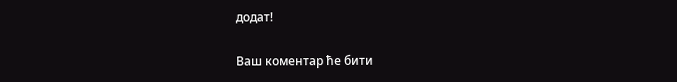додат!

Ваш комeнтар ћe бити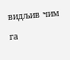видљив чим га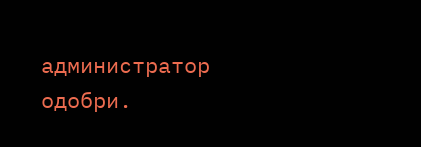администратор одобри.